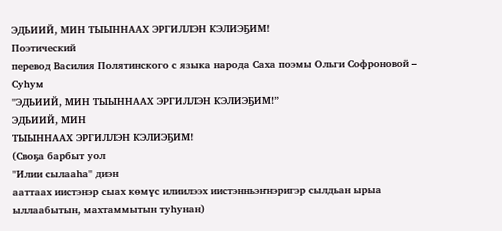ЭДЬИИЙ, МИН ТЫЫННААХ ЭРГИЛЛЭН КЭЛИЭҔИМ!
Поэтический
перевод Василия Полятинского с языка народа Саха поэмы Ольги Софроновой – Суhум
"ЭДЬИИЙ, МИН ТЫЫННААХ ЭРГИЛЛЭН КЭЛИЭҔИМ!”
ЭДЬИИЙ, МИН
ТЫЫННААХ ЭРГИЛЛЭН КЭЛИЭҔИМ!
(Своҕа барбыт уол
"Илии сылааһа" диэн
ааттаах иистэнэр сыах көмүс илиилээх иистэнньэҥнэригэр сылдьан ырыа ыллаабытын, махтаммытын туһунан)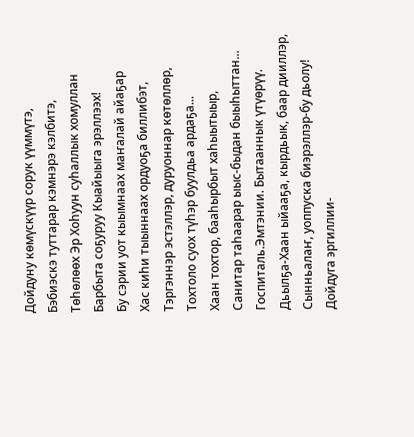Дойдуну көмүскүүр сорук үүммүтэ,
Бэбиэскэ туттарар кэмнэрэ кэлбитэ,
Төһөлөөх Эр Хоһуун суһаллык хомуллан
Барбыта соҕуруу Кыайыыга эрэллээх!
Бу сэрии уот кыымнаах маҥалай айаҕар
Хас киһи тыыннаах ордуоҕа биллибэт,
Тэргэннэр эстэллэр, дуруоннар көтөллөр,
Тохтоло суох түһэр буулдьа ардаҕа...
Хаан тохтор, бааһырбыт хаһыытыыр,
Санитар таһаарар ыыс-быдан быыһыттан...
Госпиталь.Эмтэнии. Бытааннык үтүөрүү.
Дьылҕа-Хаан ыйааҕа, кырдьык, баар дииллэр,
Сынньалаҥ, уоппуска биэрэллэр-бу дьолу!
Дойдуга эргиллии-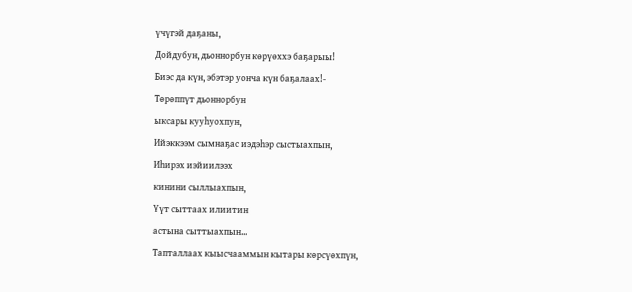үчүгэй даҕаны,
Дойдубун, дьоннорбун көрүөххэ баҕарыы!
Биэс да күн, эбэтэр уонча күн баҕалаах!-
Төрөппүт дьоннорбун
ыксары кууһуохпун,
Ийэккээм сымнаҕас иэдэһэр сыстыахпын,
Иһирэх иэйиилээх
кинини сыллыахпын,
Үүт сыттаах илиитин
астына сыттыахпын...
Тапталлаах кыысчааммын кытары көрсүөхпүн,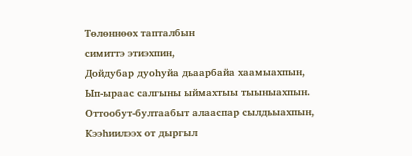Төлөннөөх тапталбын
симиттэ этиэхпин,
Дойдубар дуоһуйа дьаарбайа хаамыахпын,
Ып-ыраас салгыны ыймахтыы тыыныахпын.
Оттообут-бултаабыт алааспар сылдьыахпын,
Кээһиилээх от дыргыл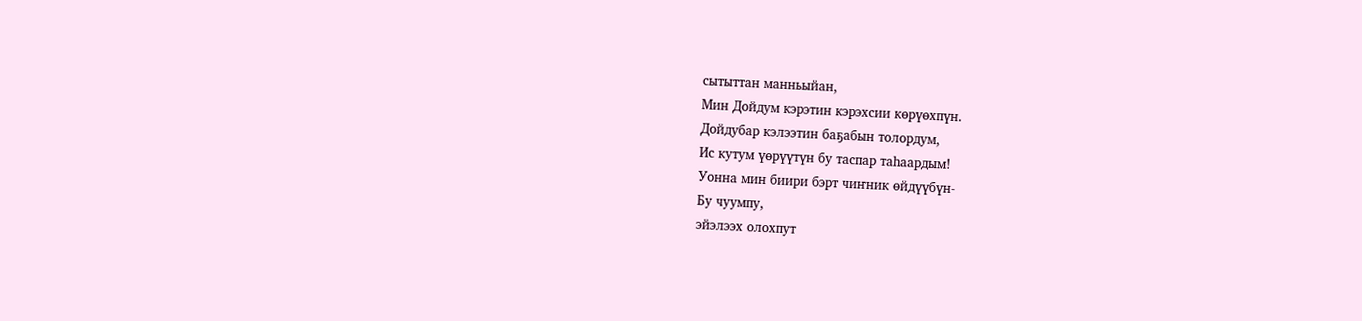сытыттан манньыйан,
Мин Дойдум кэрэтин кэрэхсии көрүөхпүн.
Дойдубар кэлээтин баҕабын толордум,
Ис кутум үөрүүтүн бу таспар таһаардым!
Уонна мин биири бэрт чиҥник өйдүүбүн-
Бу чуумпу,
эйэлээх олохпут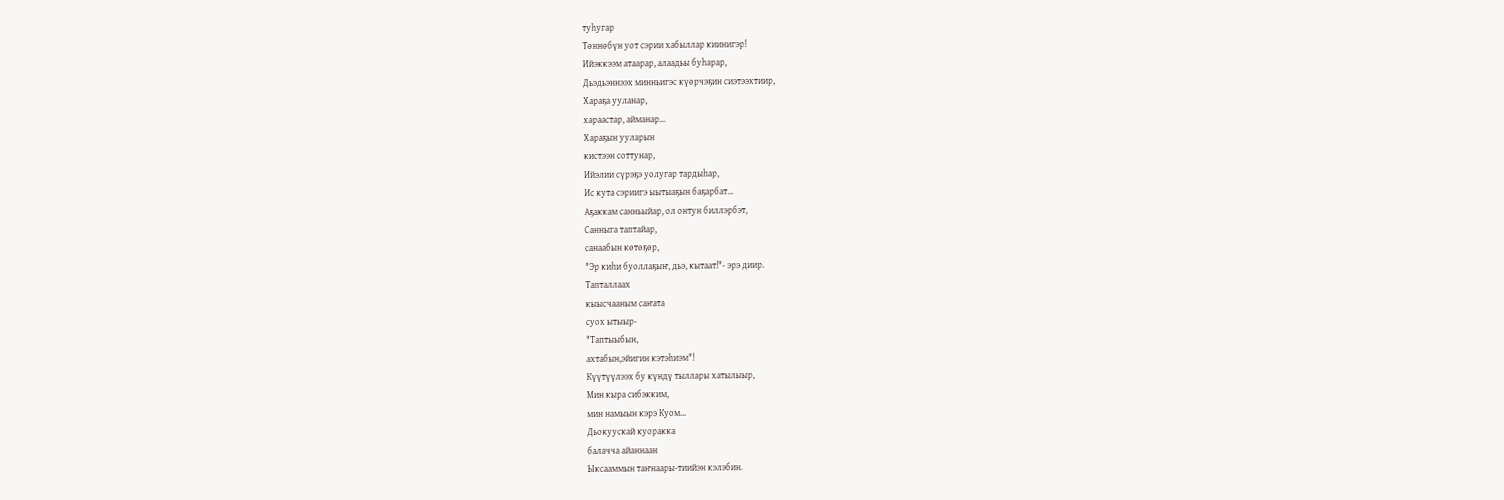туһугар
Төннөбүн уот сэрии хабыллар киинигэр!
Ийэккээм атаарар, алаадьы буһарар,
Дьэдьэннээх минньигэс күөрчэҕин сиэтээхтиир,
Хараҕа ууланар,
хараастар, айманар...
Хараҕын ууларын
кистээн соттунар,
Ийэлии сүрэҕэ уолугар тардыһар,
Ис кута сэриигэ ыытыаҕын баҕарбат...
Аҕаккам санньыйар, ол онтун биллэрбэт,
Санныга таптайар,
санаабын көтөҕөр,
"Эр киһи буоллаҕыҥ, дьэ, кытаат!"- эрэ диир.
Тапталлаах
кыысчааным саҥата
суох ытыыр-
"Таптыыбын,
ахтабын,эйигин кэтэһиэм"!
Күүтүүлээх бу күндү тыллары хатылыыр,
Мин кыра сибэкким,
мин намыын кэрэ Куом...
Дьокуускай куоракка
балачча айаннаан
Ыксааммын таҥнаары-тиийэн кэлэбин.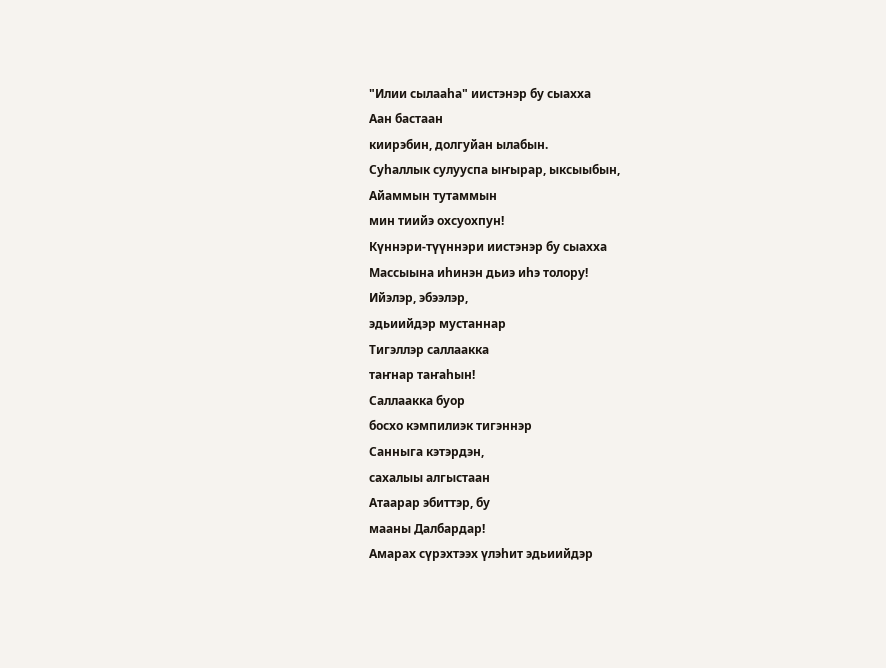"Илии сылааһа" иистэнэр бу сыахха
Аан бастаан
киирэбин, долгуйан ылабын.
Суһаллык сулууспа ыҥырар, ыксыыбын,
Айаммын тутаммын
мин тиийэ охсуохпун!
Күннэри-түүннэри иистэнэр бу сыахха
Массыына иһинэн дьиэ иһэ толору!
Ийэлэр, эбээлэр,
эдьиийдэр мустаннар
Тигэллэр саллаакка
таҥнар таҥаһын!
Саллаакка буор
босхо кэмпилиэк тигэннэр
Санныга кэтэрдэн,
сахалыы алгыстаан
Атаарар эбиттэр, бу
мааны Далбардар!
Амарах сүрэхтээх үлэһит эдьиийдэр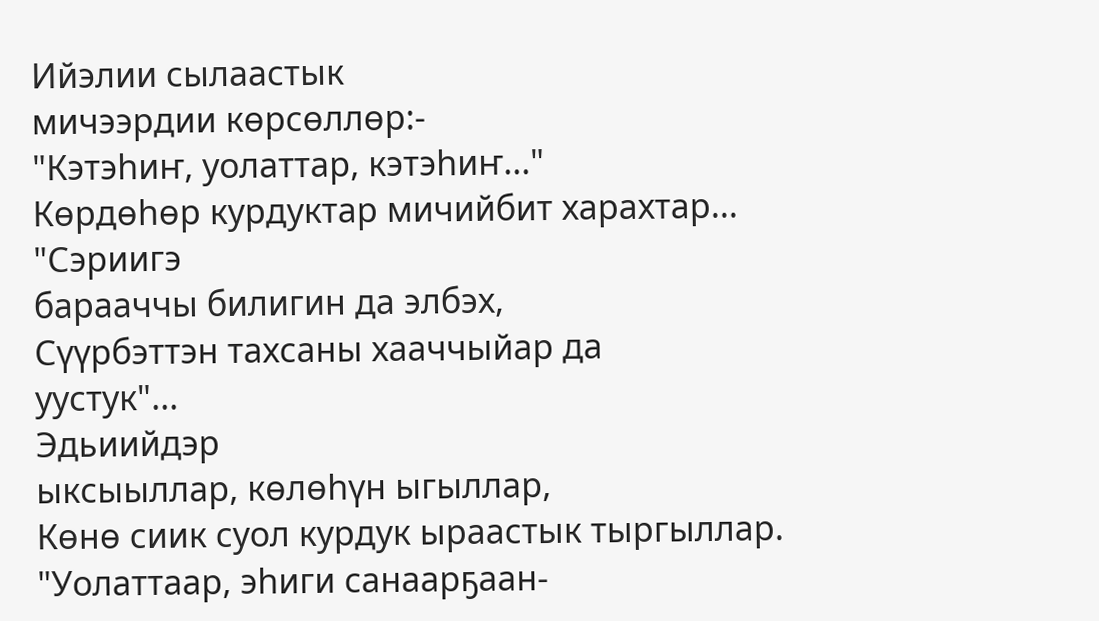Ийэлии сылаастык
мичээрдии көрсөллөр:-
"Кэтэһиҥ, уолаттар, кэтэһиҥ..."
Көрдөһөр курдуктар мичийбит харахтар...
"Сэриигэ
барааччы билигин да элбэх,
Сүүрбэттэн тахсаны хааччыйар да
уустук"...
Эдьиийдэр
ыксыыллар, көлөһүн ыгыллар,
Көнө сиик суол курдук ыраастык тыргыллар.
"Уолаттаар, эһиги санаарҕаан-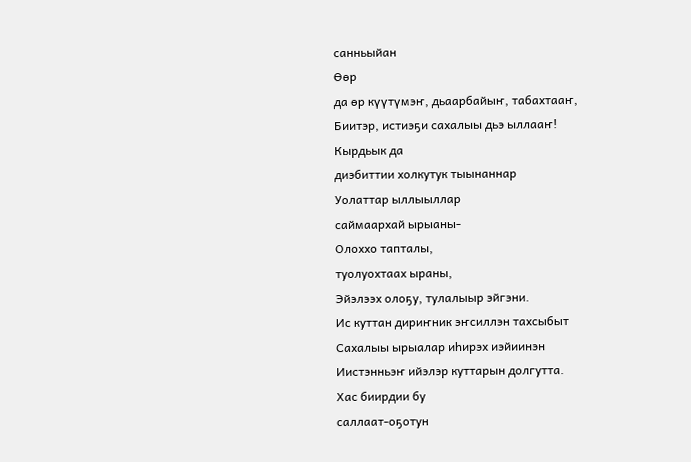санньыйан
Өөр
да өр күүтүмэҥ, дьаарбайыҥ, табахтааҥ,
Биитэр, истиэҕи сахалыы дьэ ыллааҥ!
Кырдьык да
диэбиттии холкутук тыынаннар
Уолаттар ыллыыллар
саймаархай ырыаны-
Олоххо тапталы,
туолуохтаах ыраны,
Эйэлээх олоҕу, тулалыыр эйгэни.
Ис куттан дириҥник эҥсиллэн тахсыбыт
Сахалыы ырыалар иһирэх иэйиинэн
Иистэнньэҥ ийэлэр куттарын долгутта.
Хас биирдии бу
саллаат-оҕотун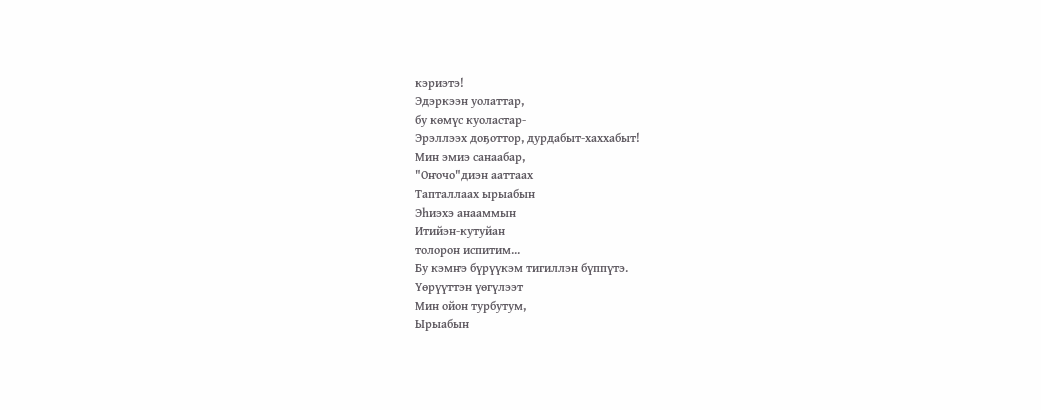кэриэтэ!
Эдэркээн уолаттар,
бу көмүс куоластар-
Эрэллээх доҕоттор, дурдабыт-хаххабыт!
Мин эмиэ санаабар,
"Оҥочо"диэн ааттаах
Тапталлаах ырыабын
Эһиэхэ анааммын
Итийэн-кутуйан
толорон испитим...
Бу кэмҥэ бүрүүкэм тигиллэн бүппүтэ.
Үөрүүттэн үөгүлээт
Мин ойон турбутум,
Ырыабын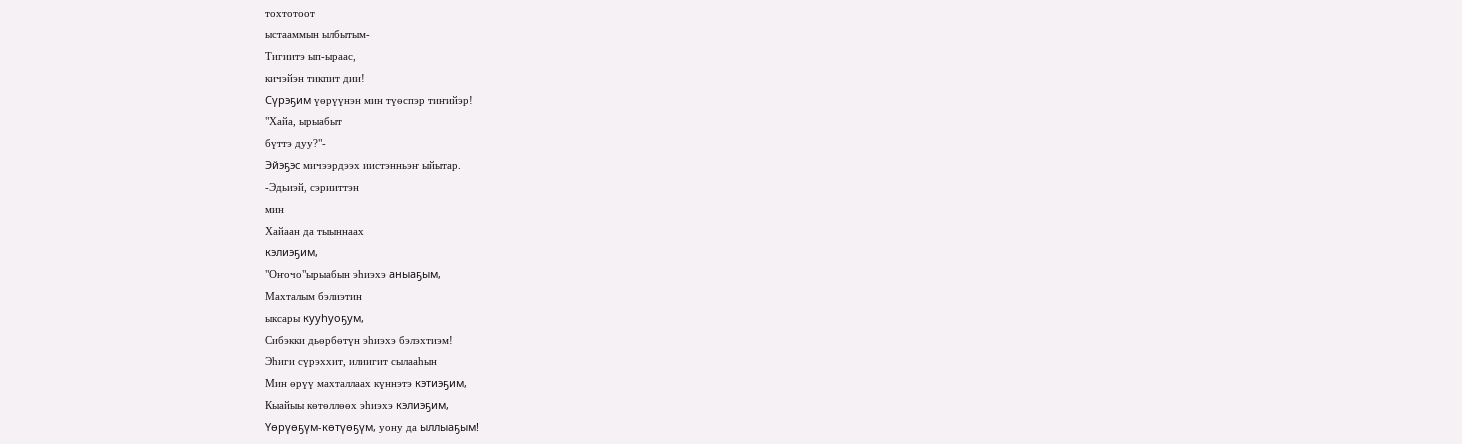тохтотоот
ыстааммын ылбытым-
Тигиитэ ып-ыраас,
кичэйэн тикпит дии!
Сүрэҕим үөрүүнэн мин түөспэр тиҥийэр!
"Хайа, ырыабыт
бүттэ дуу?"-
Эйэҕэс мичээрдээх иистэнньэҥ ыйытар.
-Эдьиэй, сэрииттэн
мин
Хайаан да тыыннаах
кэлиэҕим,
"Оҥочо"ырыабын эһиэхэ аныаҕым,
Махталым бэлиэтин
ыксары кууһуоҕум,
Сибэкки дьөрбөтүн эһиэхэ бэлэхтиэм!
Эһиги сүрэххит, илиигит сылааһын
Мин өрүү махталлаах күннэтэ кэтиэҕим,
Кыайыы көтөллөөх эһиэхэ кэлиэҕим,
Үөрүөҕүм-көтүөҕүм, уону да ыллыаҕым!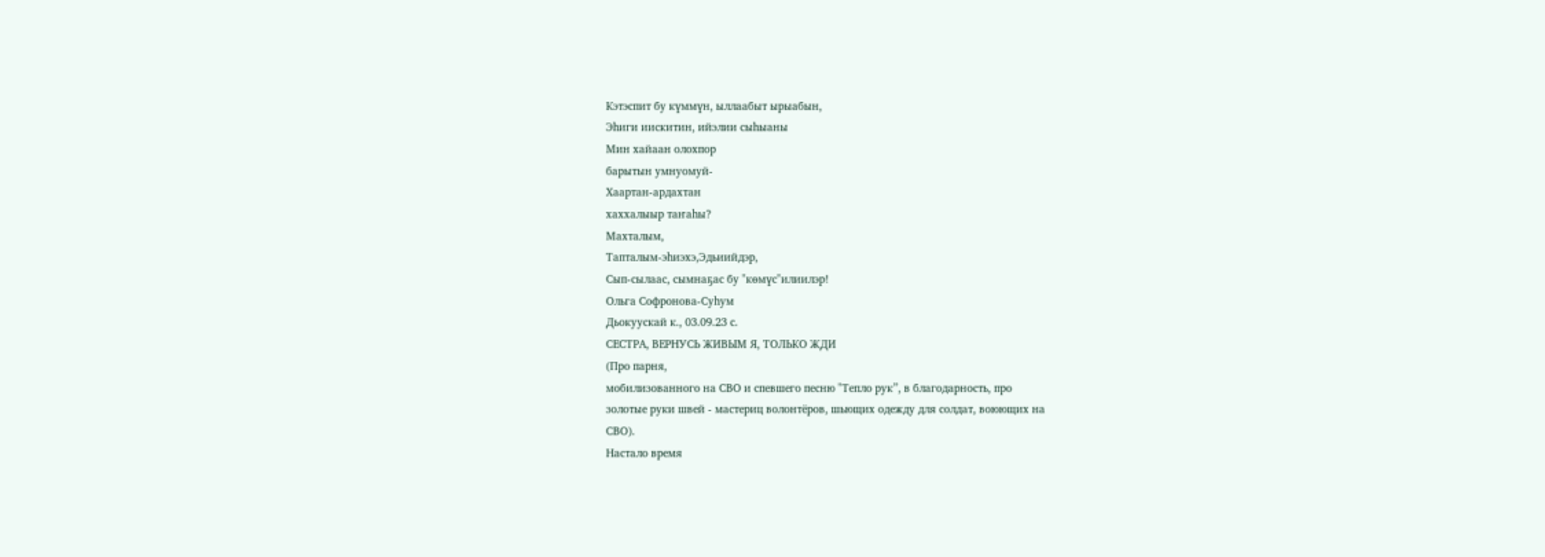Кэтэспит бу күммүн, ыллаабыт ырыабын,
Эһиги иискитин, ийэлии сыһыаны
Мин хайаан олохпор
барытын умнуомуй-
Хаартан-ардахтан
хаххалыыр таҥаһы?
Махталым,
Тапталым-эһиэхэ,Эдьиийдэр,
Сып-сылаас, сымнаҕас бу "көмүс"илиилэр!
Ольга Софронова-Суһум
Дьокуускай к., 03.09.23 с.
СЕСТРА, ВЕРНУСЬ ЖИВЫМ Я, ТОЛЬКО ЖДИ
(Про парня,
мобилизованного на СВО и спевшего песню "Тепло рук”, в благодарность, про
золотые руки швей - мастериц волонтёров, шьющих одежду для солдат, воюющих на
СВО).
Настало время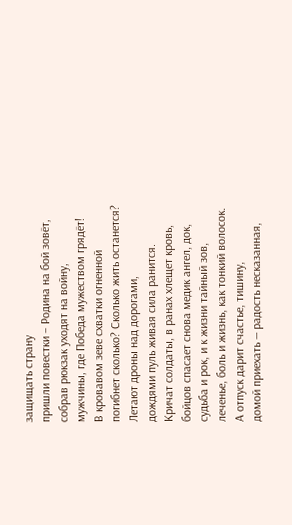защищать страну
пришли повестки – Родина на бой зовёт,
собрав рюкзак уходят на войну,
мужчины, где Победа мужеством грядёт!
В кровавом зеве схватки огненной
погибнет сколько? Сколько жить останется?
Летают дроны над дорогами,
дождями пуль живая сила ранится.
Кричат солдаты, в ранах хлещет кровь,
бойцов спасает снова медик ангел, док,
судьба и рок, и к жизни тайный зов,
леченье, боль и жизнь, как тонкий волосок.
А отпуск дарит счастье, тишину,
домой приехать — радость несказанная,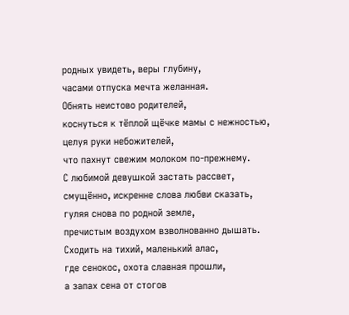родных увидеть, веры глубину,
часами отпуска мечта желанная.
Обнять неистово родителей,
коснуться к тёплой щёчке мамы с нежностью,
целуя руки небожителей,
что пахнут свежим молоком по-прежнему.
С любимой девушкой застать рассвет,
смущённо, искренне слова любви сказать,
гуляя снова по родной земле,
пречистым воздухом взволнованно дышать.
Сходить на тихий, маленький алас,
где сенокос, охота славная прошли,
а запах сена от стогов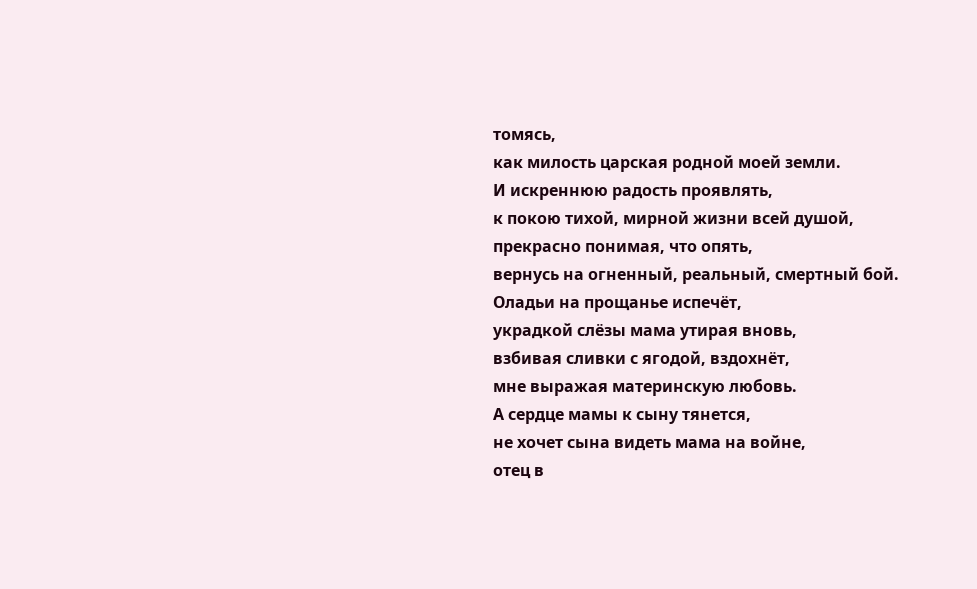томясь,
как милость царская родной моей земли.
И искреннюю радость проявлять,
к покою тихой, мирной жизни всей душой,
прекрасно понимая, что опять,
вернусь на огненный, реальный, смертный бой.
Оладьи на прощанье испечёт,
украдкой слёзы мама утирая вновь,
взбивая сливки с ягодой, вздохнёт,
мне выражая материнскую любовь.
А сердце мамы к сыну тянется,
не хочет сына видеть мама на войне,
отец в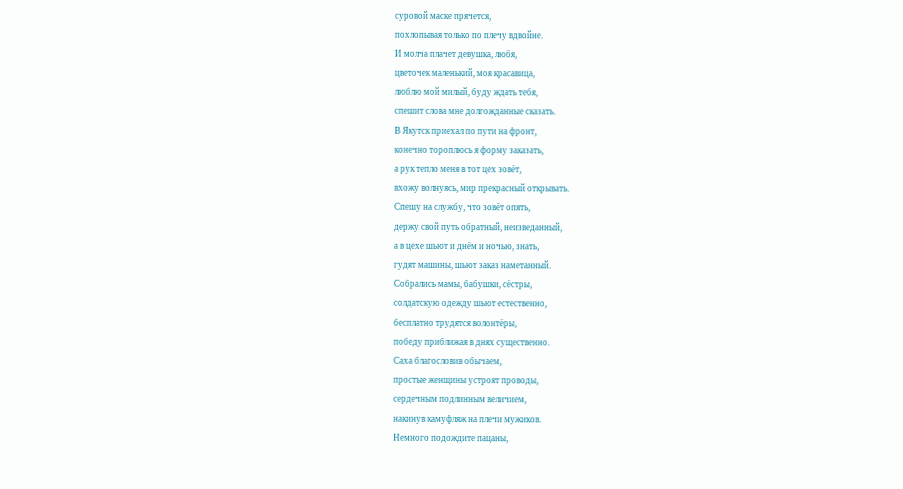суровой маске прячется,
похлопывая только по плечу вдвойне.
И молча плачет девушка, любя,
цветочек маленький, моя красавица,
люблю мой милый, буду ждать тебя,
спешит слова мне долгожданные сказать.
В Якутск приехал по пути на фронт,
конечно тороплюсь я форму заказать,
а рук тепло меня в тот цех зовёт,
вхожу волнуясь, мир прекрасный открывать.
Спешу на службу, что зовёт опять,
держу свой путь обратный, неизведанный,
а в цехе шьют и днём и ночью, знать,
гудят машины, шьют заказ наметанный.
Собрались мамы, бабушки, сёстры,
солдатскую одежду шьют естественно,
бесплатно трудятся волонтёры,
победу приближая в днях существенно.
Саха благословив обычаем,
простые женщины устроят проводы,
сердечным подлинным величием,
накинув камуфляж на плечи мужиков.
Немного подождите пацаны,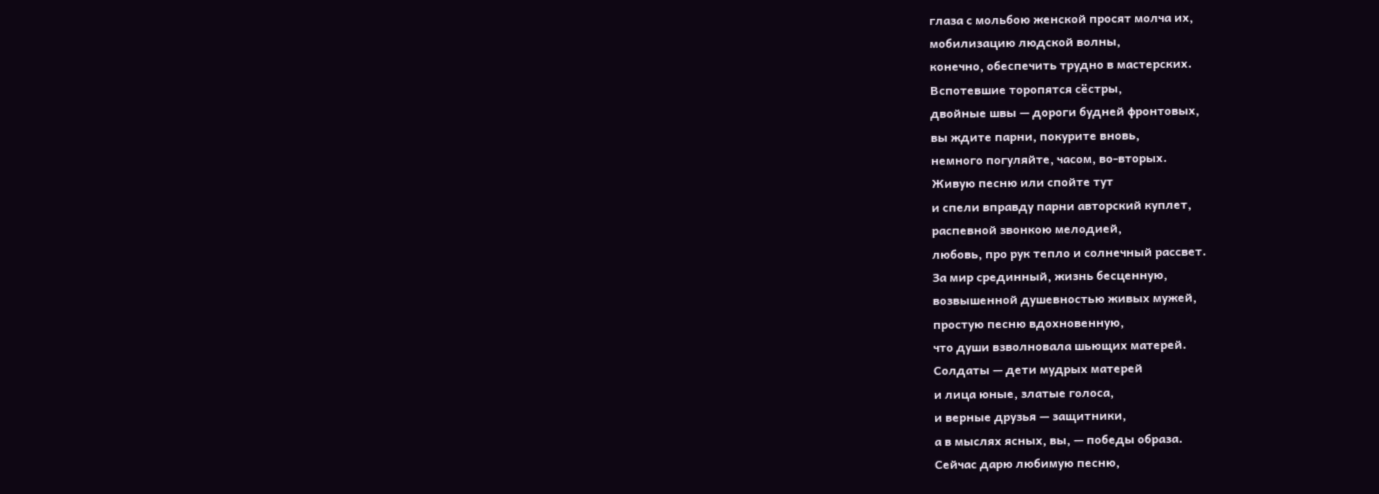глаза с мольбою женской просят молча их,
мобилизацию людской волны,
конечно, обеспечить трудно в мастерских.
Вспотевшие торопятся сёстры,
двойные швы — дороги будней фронтовых,
вы ждите парни, покурите вновь,
немного погуляйте, часом, во-вторых.
Живую песню или спойте тут
и спели вправду парни авторский куплет,
распевной звонкою мелодией,
любовь, про рук тепло и солнечный рассвет.
За мир срединный, жизнь бесценную,
возвышенной душевностью живых мужей,
простую песню вдохновенную,
что души взволновала шьющих матерей.
Солдаты — дети мудрых матерей
и лица юные, златые голоса,
и верные друзья — защитники,
а в мыслях ясных, вы, — победы образа.
Сейчас дарю любимую песню,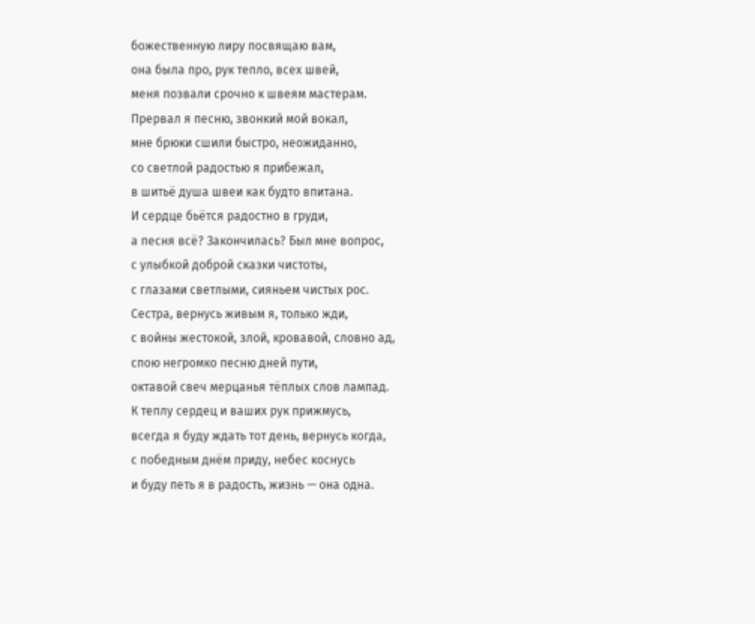божественную лиру посвящаю вам,
она была про, рук тепло, всех швей,
меня позвали срочно к швеям мастерам.
Прервал я песню, звонкий мой вокал,
мне брюки сшили быстро, неожиданно,
со светлой радостью я прибежал,
в шитьё душа швеи как будто впитана.
И сердце бьётся радостно в груди,
а песня всё? Закончилась? Был мне вопрос,
с улыбкой доброй сказки чистоты,
с глазами светлыми, сияньем чистых рос.
Сестра, вернусь живым я, только жди,
с войны жестокой, злой, кровавой, словно ад,
спою негромко песню дней пути,
октавой свеч мерцанья тёплых слов лампад.
К теплу сердец и ваших рук прижмусь,
всегда я буду ждать тот день, вернусь когда,
с победным днём приду, небес коснусь
и буду петь я в радость, жизнь — она одна.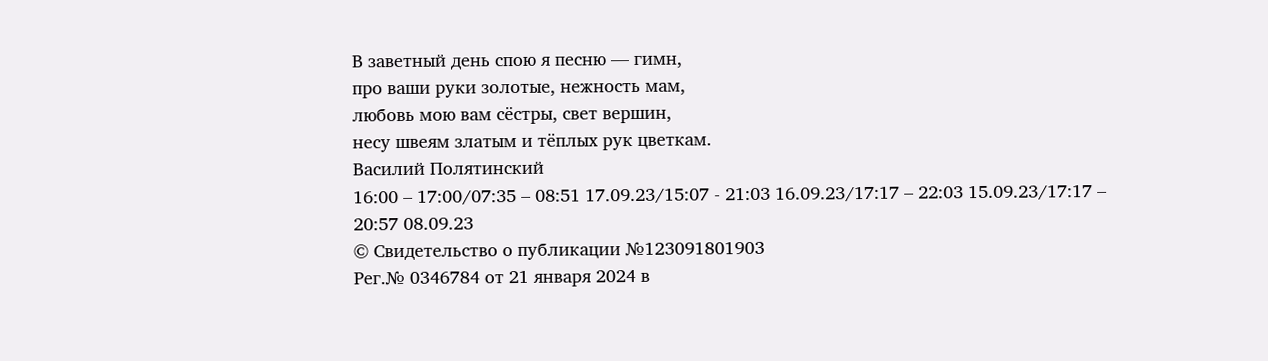В заветный день спою я песню — гимн,
про ваши руки золотые, нежность мам,
любовь мою вам сёстры, свет вершин,
несу швеям златым и тёплых рук цветкам.
Василий Полятинский
16:00 – 17:00/07:35 – 08:51 17.09.23/15:07 - 21:03 16.09.23/17:17 – 22:03 15.09.23/17:17 –
20:57 08.09.23
© Свидетельство о публикации №123091801903
Рег.№ 0346784 от 21 января 2024 в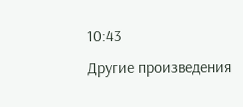10:43
Другие произведения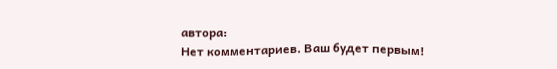автора:
Нет комментариев. Ваш будет первым!